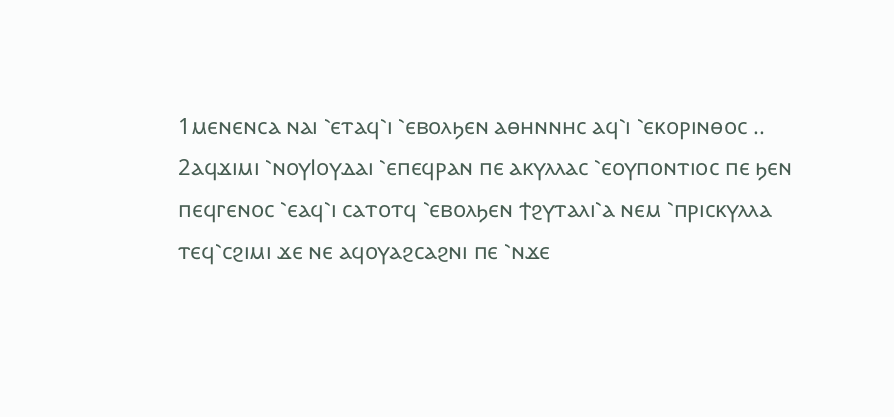1ⲙⲉⲛⲉⲛⲥⲁ ⲛⲁⲓ ⳿ⲉⲧⲁϥ⳿ⲓ ⳿ⲉⲃⲟⲗϧⲉⲛ ⲁⲑⲏⲛⲛⲏⲥ ⲁϥ⳿ⲓ ⳿ⲉⲕⲟⲣⲓⲛⲑⲟⲥ ..
2ⲁϥϫⲓⲙⲓ ⳿ⲛⲟⲩⲒⲟⲩⲇⲁⲓ ⳿ⲉⲡⲉϥⲣⲁⲛ ⲡⲉ ⲁⲕⲩⲗⲗⲁⲥ ⳿ⲉⲟⲩⲡⲟⲛⲧⲓⲟⲥ ⲡⲉ ϧⲉⲛ ⲡⲉϥⲅⲉⲛⲟⲥ ⳿ⲉⲁϥ⳿ⲓ ⲥⲁⲧⲟⲧϥ ⳿ⲉⲃⲟⲗϧⲉⲛ ϯϩⲩⲧⲁⲗⲓ⳿ⲁ ⲛⲉⲙ ⳿ⲡⲣⲓⲥⲕⲩⲗⲗⲁ ⲧⲉϥ⳿ⲥϩⲓⲙⲓ ϫⲉ ⲛⲉ ⲁϥⲟⲩⲁϩⲥⲁϩⲛⲓ ⲡⲉ ⳿ⲛϫⲉ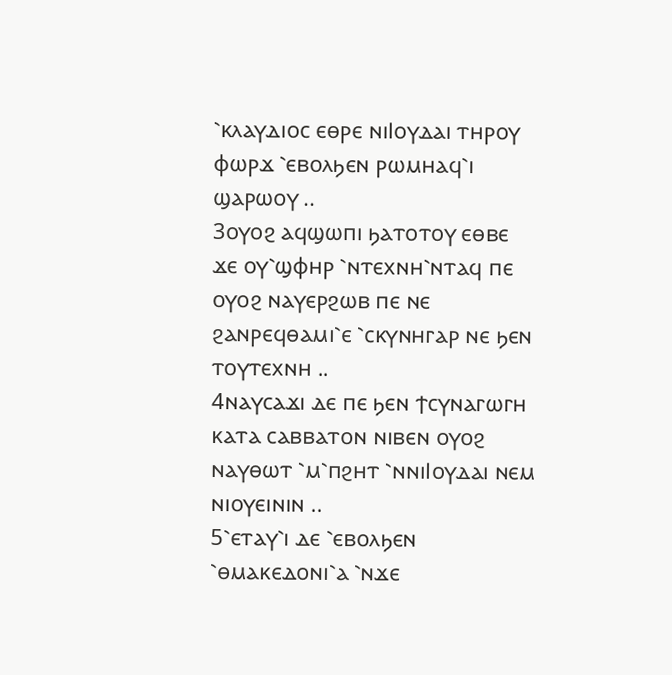⳿ⲕⲗⲁⲩⲇⲓⲟⲥ ⲉⲑⲣⲉ ⲛⲓⲒⲟⲩⲇⲁⲓ ⲧⲏⲣⲟⲩ ⲫⲱⲣϫ ⳿ⲉⲃⲟⲗϧⲉⲛ ⲣⲱⲙⲏⲁϥ⳿ⲓ ϣⲁⲣⲱⲟⲩ ..
3ⲟⲩⲟϩ ⲁϥϣⲱⲡⲓ ϧⲁⲧⲟⲧⲟⲩ ⲉⲑⲃⲉ ϫⲉ ⲟⲩ⳿ϣⲫⲏⲣ ⳿ⲛⲧⲉⲭⲛⲏ⳿ⲛⲧⲁϥ ⲡⲉ ⲟⲩⲟϩ ⲛⲁⲩⲉⲣϩⲱⲃ ⲡⲉ ⲛⲉ ϩⲁⲛⲣⲉϥⲑⲁⲙⲓ⳿ⲉ ⳿ⲥⲕⲩⲛⲏⲅⲁⲣ ⲛⲉ ϧⲉⲛ ⲧⲟⲩⲧⲉⲭⲛⲏ ..
4ⲛⲁⲩⲥⲁϫⲓ ⲇⲉ ⲡⲉ ϧⲉⲛ ϯⲥⲩⲛⲁⲅⲱⲅⲏ ⲕⲁⲧⲁ ⲥⲁⲃⲃⲁⲧⲟⲛ ⲛⲓⲃⲉⲛ ⲟⲩⲟϩ ⲛⲁⲩⲑⲱⲧ ⳿ⲙ⳿ⲡϩⲏⲧ ⳿ⲛⲛⲓⲒⲟⲩⲇⲁⲓ ⲛⲉⲙ ⲛⲓⲟⲩⲉⲓⲛⲓⲛ ..
5⳿ⲉⲧⲁⲩ⳿ⲓ ⲇⲉ ⳿ⲉⲃⲟⲗϧⲉⲛ ⳿ⲑⲙⲁⲕⲉⲇⲟⲛⲓ⳿ⲁ ⳿ⲛϫⲉ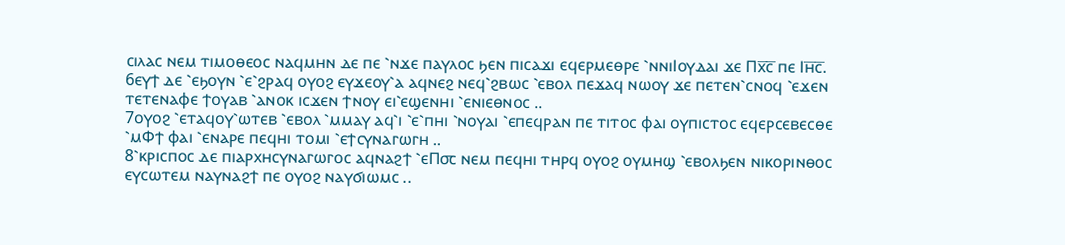ⲥⲓⲗⲁⲥ ⲛⲉⲙ ⲧⲓⲙⲟⲑⲉⲟⲥ ⲛⲁϥⲙⲏⲛ ⲇⲉ ⲡⲉ ⳿ⲛϫⲉ ⲡⲁⲩⲗⲟⲥ ϧⲉⲛ ⲡⲓⲥⲁϫⲓ ⲉϥⲉⲣⲙⲉⲑⲣⲉ ⳿ⲛⲛⲓⲒⲟⲩⲇⲁⲓ ϫⲉ Ⲡⲭ̅ⲥ̅ ⲡⲉ Ⲓⲏ̅ⲥ̅.
6ⲉⲩϯ ⲇⲉ ⳿ⲉϧⲟⲩⲛ ⳿ⲉ⳿ϩⲣⲁϥ ⲟⲩⲟϩ ⲉⲩϫⲉⲟⲩ⳿ⲁ ⲁϥⲛⲉϩ ⲛⲉϥ⳿ϩⲃⲱⲥ ⳿ⲉⲃⲟⲗ ⲡⲉϫⲁϥ ⲛⲱⲟⲩ ϫⲉ ⲡⲉⲧⲉⲛ⳿ⲥⲛⲟϥ ⳿ⲉϫⲉⲛ ⲧⲉⲧⲉⲛⲁⲫⲉ ϯⲟⲩⲁⲃ ⳿ⲁⲛⲟⲕ ⲓⲥϫⲉⲛ ϯⲛⲟⲩ ⲉⲓ⳿ⲉϣⲉⲛⲏⲓ ⳿ⲉⲛⲓⲉⲑⲛⲟⲥ ..
7ⲟⲩⲟϩ ⳿ⲉⲧⲁϥⲟⲩ⳿ⲱⲧⲉⲃ ⳿ⲉⲃⲟⲗ ⳿ⲙⲙⲁⲩ ⲁϥ⳿ⲓ ⳿ⲉ⳿ⲡⲏⲓ ⳿ⲛⲟⲩⲁⲓ ⳿ⲉⲡⲉϥⲣⲁⲛ ⲡⲉ ⲧⲓⲧⲟⲥ ⲫⲁⲓ ⲟⲩⲡⲓⲥⲧⲟⲥ ⲉϥⲉⲣⲥⲉⲃⲉⲥⲑⲉ ⳿ⲙⲪϯ ⲫⲁⲓ ⳿ⲉⲛⲁⲣⲉ ⲡⲉϥⲏⲓ ⲧⲟⲙⲓ ⳿ⲉϯⲥⲩⲛⲁⲅⲱⲅⲏ ..
8⳿ⲕⲣⲓⲥⲡⲟⲥ ⲇⲉ ⲡⲓⲁⲣⲭⲏⲥⲩⲛⲁⲅⲱⲅⲟⲥ ⲁϥⲛⲁϩϯ ⳿ⲉⲠ⳪ ⲛⲉⲙ ⲡⲉϥⲏⲓ ⲧⲏⲣϥ ⲟⲩⲟϩ ⲟⲩⲙⲏϣ ⳿ⲉⲃⲟⲗϧⲉⲛ ⲛⲓⲕⲟⲣⲓⲛⲑⲟⲥ ⲉⲩⲥⲱⲧⲉⲙ ⲛⲁⲩⲛⲁϩϯ ⲡⲉ ⲟⲩⲟϩ ⲛⲁⲩϭⲓⲱⲙⲥ ..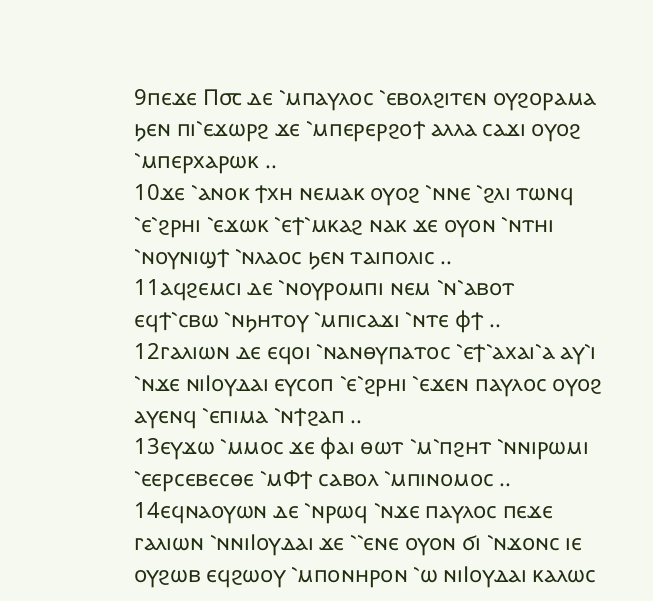9ⲡⲉϫⲉ Ⲡ⳪ ⲇⲉ ⳿ⲙⲡⲁⲩⲗⲟⲥ ⳿ⲉⲃⲟⲗϩⲓⲧⲉⲛ ⲟⲩϩⲟⲣⲁⲙⲁ ϧⲉⲛ ⲡⲓ⳿ⲉϫⲱⲣϩ ϫⲉ ⳿ⲙⲡⲉⲣⲉⲣϩⲟϯ ⲁⲗⲗⲁ ⲥⲁϫⲓ ⲟⲩⲟϩ ⳿ⲙⲡⲉⲣⲭⲁⲣⲱⲕ ..
10ϫⲉ ⳿ⲁⲛⲟⲕ ϯⲭⲏ ⲛⲉⲙⲁⲕ ⲟⲩⲟϩ ⳿ⲛⲛⲉ ⳿ϩⲗⲓ ⲧⲱⲛϥ ⳿ⲉ⳿ϩⲣⲏⲓ ⳿ⲉϫⲱⲕ ⳿ⲉϯ⳿ⲙⲕⲁϩ ⲛⲁⲕ ϫⲉ ⲟⲩⲟⲛ ⳿ⲛⲧⲏⲓ ⳿ⲛⲟⲩⲛⲓϣϯ ⳿ⲛⲗⲁⲟⲥ ϧⲉⲛ ⲧⲁⲓⲡⲟⲗⲓⲥ ..
11ⲁϥϩⲉⲙⲥⲓ ⲇⲉ ⳿ⲛⲟⲩⲣⲟⲙⲡⲓ ⲛⲉⲙ ⳿ⲛ⳿ⲁⲃⲟⲧ ⲉϥϯ⳿ⲥⲃⲱ ⳿ⲛϧⲏⲧⲟⲩ ⳿ⲙⲡⲓⲥⲁϫⲓ ⳿ⲛⲧⲉ ⲫϯ ..
12ⲅⲁⲗⲓⲱⲛ ⲇⲉ ⲉϥⲟⲓ ⳿ⲛⲁⲛⲑⲩⲡⲁⲧⲟⲥ ⳿ⲉϯ⳿ⲁⲭⲁⲓ⳿ⲁ ⲁⲩ⳿ⲓ ⳿ⲛϫⲉ ⲛⲓⲒⲟⲩⲇⲁⲓ ⲉⲩⲥⲟⲡ ⳿ⲉ⳿ϩⲣⲏⲓ ⳿ⲉϫⲉⲛ ⲡⲁⲩⲗⲟⲥ ⲟⲩⲟϩ ⲁⲩⲉⲛϥ ⳿ⲉⲡⲓⲙⲁ ⳿ⲛϯϩⲁⲡ ..
13ⲉⲩϫⲱ ⳿ⲙⲙⲟⲥ ϫⲉ ⲫⲁⲓ ⲑⲱⲧ ⳿ⲙ⳿ⲡϩⲏⲧ ⳿ⲛⲛⲓⲣⲱⲙⲓ ⳿ⲉⲉⲣⲥⲉⲃⲉⲥⲑⲉ ⳿ⲙⲪϯ ⲥⲁⲃⲟⲗ ⳿ⲙⲡⲓⲛⲟⲙⲟⲥ ..
14ⲉϥⲛⲁⲟⲩⲱⲛ ⲇⲉ ⳿ⲛⲣⲱϥ ⳿ⲛϫⲉ ⲡⲁⲩⲗⲟⲥ ⲡⲉϫⲉ ⲅⲁⲗⲓⲱⲛ ⳿ⲛⲛⲓⲒⲟⲩⲇⲁⲓ ϫⲉ ⳿⳿ⲉⲛⲉ ⲟⲩⲟⲛ ϭⲓ ⳿ⲛϫⲟⲛⲥ ⲓⲉ ⲟⲩϩⲱⲃ ⲉϥϩⲱⲟⲩ ⳿ⲙⲡⲟⲛⲏⲣⲟⲛ ⳿ⲱ ⲛⲓⲒⲟⲩⲇⲁⲓ ⲕⲁⲗⲱⲥ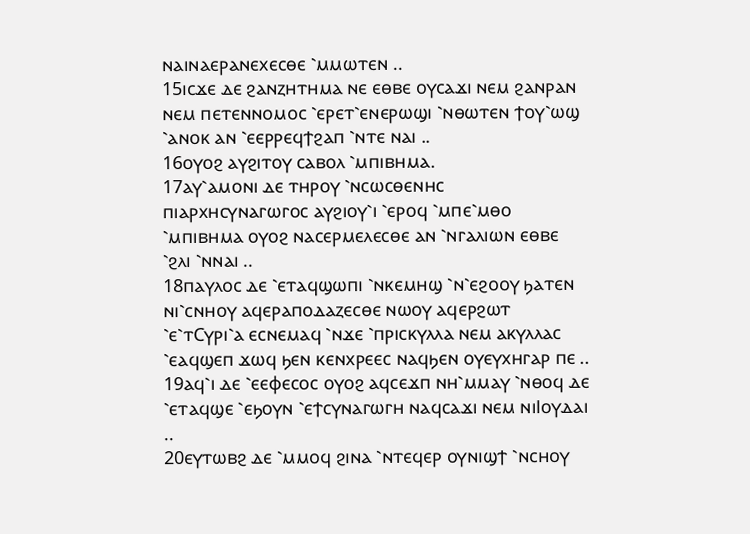ⲛⲁⲓⲛⲁⲉⲣⲁⲛⲉⲭⲉⲥⲑⲉ ⳿ⲙⲙⲱⲧⲉⲛ ..
15ⲓⲥϫⲉ ⲇⲉ ϩⲁⲛⲍⲏⲧⲏⲙⲁ ⲛⲉ ⲉⲑⲃⲉ ⲟⲩⲥⲁϫⲓ ⲛⲉⲙ ϩⲁⲛⲣⲁⲛ ⲛⲉⲙ ⲡⲉⲧⲉⲛⲛⲟⲙⲟⲥ ⳿ⲉⲣⲉⲧ⳿ⲉⲛⲉⲣⲱϣⲓ ⳿ⲛⲑⲱⲧⲉⲛ ϯⲟⲩ⳿ⲱϣ ⳿ⲁⲛⲟⲕ ⲁⲛ ⳿ⲉⲉⲣⲣⲉϥϯϩⲁⲡ ⳿ⲛⲧⲉ ⲛⲁⲓ ..
16ⲟⲩⲟϩ ⲁⲩϩⲓⲧⲟⲩ ⲥⲁⲃⲟⲗ ⳿ⲙⲡⲓⲃⲏⲙⲁ.
17ⲁⲩ⳿ⲁⲙⲟⲛⲓ ⲇⲉ ⲧⲏⲣⲟⲩ ⳿ⲛⲥⲱⲥⲑⲉⲛⲏⲥ ⲡⲓⲁⲣⲭⲏⲥⲩⲛⲁⲅⲱⲅⲟⲥ ⲁⲩϩⲓⲟⲩ⳿ⲓ ⳿ⲉⲣⲟϥ ⳿ⲙⲡⲉ⳿ⲙⲑⲟ ⳿ⲙⲡⲓⲃⲏⲙⲁ ⲟⲩⲟϩ ⲛⲁⲥⲉⲣⲙⲉⲗⲉⲥⲑⲉ ⲁⲛ ⳿ⲛⲅⲁⲗⲓⲱⲛ ⲉⲑⲃⲉ ⳿ϩⲗⲓ ⳿ⲛⲛⲁⲓ ..
18ⲡⲁⲩⲗⲟⲥ ⲇⲉ ⳿ⲉⲧⲁϥϣⲱⲡⲓ ⳿ⲛⲕⲉⲙⲏϣ ⳿ⲛ⳿ⲉϩⲟⲟⲩ ϧⲁⲧⲉⲛ ⲛⲓ⳿ⲥⲛⲏⲟⲩ ⲁϥⲉⲣⲁⲡⲟⲇⲁⲍⲉⲥⲑⲉ ⲛⲱⲟⲩ ⲁϥⲉⲣϩⲱⲧ ⳿ⲉ⳿ⲧⲤⲩⲣⲓ⳿ⲁ ⲉⲥⲛⲉⲙⲁϥ ⳿ⲛϫⲉ ⳿ⲡⲣⲓⲥⲕⲩⲗⲗⲁ ⲛⲉⲙ ⲁⲕⲩⲗⲗⲁⲥ ⳿ⲉⲁϥϣⲉⲡ ϫⲱϥ ϧⲉⲛ ⲕⲉⲛⲭⲣⲉⲉⲥ ⲛⲁϥϧⲉⲛ ⲟⲩⲉⲩⲭⲏⲅⲁⲣ ⲡⲉ ..
19ⲁϥ⳿ⲓ ⲇⲉ ⳿ⲉⲉⲫⲉⲥⲟⲥ ⲟⲩⲟϩ ⲁϥⲥⲉϫⲡ ⲛⲏ⳿ⲙⲙⲁⲩ ⳿ⲛⲑⲟϥ ⲇⲉ ⳿ⲉⲧⲁϥϣⲉ ⳿ⲉϧⲟⲩⲛ ⳿ⲉϯⲥⲩⲛⲁⲅⲱⲅⲏ ⲛⲁϥⲥⲁϫⲓ ⲛⲉⲙ ⲛⲓⲒⲟⲩⲇⲁⲓ ..
20ⲉⲩⲧⲱⲃϩ ⲇⲉ ⳿ⲙⲙⲟϥ ϩⲓⲛⲁ ⳿ⲛⲧⲉϥⲉⲣ ⲟⲩⲛⲓϣϯ ⳿ⲛⲥⲏⲟⲩ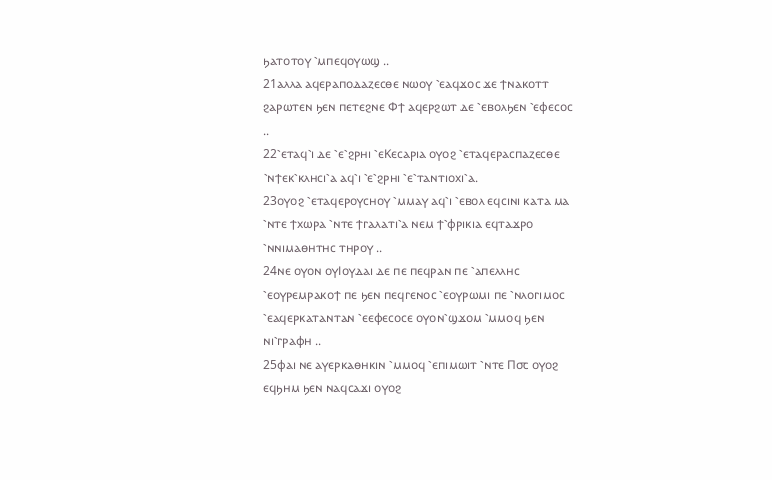ϧⲁⲧⲟⲧⲟⲩ ⳿ⲙⲡⲉϥⲟⲩⲱϣ ..
21ⲁⲗⲗⲁ ⲁϥⲉⲣⲁⲡⲟⲇⲁⲍⲉⲥⲑⲉ ⲛⲱⲟⲩ ⳿ⲉⲁϥϫⲟⲥ ϫⲉ ϯⲛⲁⲕⲟⲧⲧ ϩⲁⲣⲱⲧⲉⲛ ϧⲉⲛ ⲡⲉⲧⲉϩⲛⲉ Ⲫϯ ⲁϥⲉⲣϩⲱⲧ ⲇⲉ ⳿ⲉⲃⲟⲗϧⲉⲛ ⳿ⲉⲫⲉⲥⲟⲥ ..
22⳿ⲉⲧⲁϥ⳿ⲓ ⲇⲉ ⳿ⲉ⳿ϩⲣⲏⲓ ⳿ⲉⲔⲉⲥⲁⲣⲓⲁ ⲟⲩⲟϩ ⳿ⲉⲧⲁϥⲉⲣⲁⲥⲡⲁⲍⲉⲥⲑⲉ ⳿ⲛϯⲉⲕ⳿ⲕⲗⲏⲥⲓ⳿ⲁ ⲁϥ⳿ⲓ ⳿ⲉ⳿ϩⲣⲏⲓ ⳿ⲉ⳿ⲧⲁⲛⲧⲓⲟⲭⲓ⳿ⲁ.
23ⲟⲩⲟϩ ⳿ⲉⲧⲁϥⲉⲣⲟⲩⲥⲏⲟⲩ ⳿ⲙⲙⲁⲩ ⲁϥ⳿ⲓ ⳿ⲉⲃⲟⲗ ⲉϥⲥⲓⲛⲓ ⲕⲁⲧⲁ ⲙⲁ ⳿ⲛⲧⲉ ϯⲭⲱⲣⲁ ⳿ⲛⲧⲉ ϯⲅⲁⲗⲁⲧⲓ⳿ⲁ ⲛⲉⲙ ϯ⳿ⲫⲣⲓⲕⲓⲁ ⲉϥⲧⲁϫⲣⲟ ⳿ⲛⲛⲓⲙⲁⲑⲏⲧⲏⲥ ⲧⲏⲣⲟⲩ ..
24ⲛⲉ ⲟⲩⲟⲛ ⲟⲩⲒⲟⲩⲇⲁⲓ ⲇⲉ ⲡⲉ ⲡⲉϥⲣⲁⲛ ⲡⲉ ⳿ⲁⲡⲉⲗⲗⲏⲥ ⳿ⲉⲟⲩⲣⲉⲙⲣⲁⲕⲟϯ ⲡⲉ ϧⲉⲛ ⲡⲉϥⲅⲉⲛⲟⲥ ⳿ⲉⲟⲩⲣⲱⲙⲓ ⲡⲉ ⳿ⲛⲗⲟⲅⲓⲙⲟⲥ ⳿ⲉⲁϥⲉⲣⲕⲁⲧⲁⲛⲧⲁⲛ ⳿ⲉⲉⲫⲉⲥⲟⲥⲉ ⲟⲩⲟⲛ⳿ϣϫⲟⲙ ⳿ⲙⲙⲟϥ ϧⲉⲛ ⲛⲓ⳿ⲅⲣⲁⲫⲏ ..
25ⲫⲁⲓ ⲛⲉ ⲁⲩⲉⲣⲕⲁⲑⲏⲕⲓⲛ ⳿ⲙⲙⲟϥ ⳿ⲉⲡⲓⲙⲱⲓⲧ ⳿ⲛⲧⲉ Ⲡ⳪ ⲟⲩⲟϩ ⲉϥϧⲏⲙ ϧⲉⲛ ⲛⲁϥⲥⲁϫⲓ ⲟⲩⲟϩ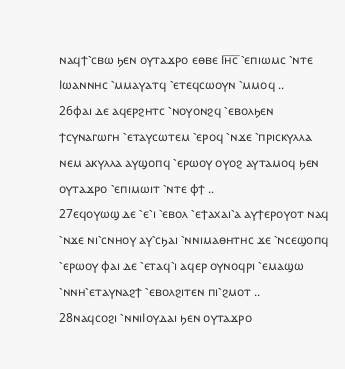ⲛⲁϥϯ⳿ⲥⲃⲱ ϧⲉⲛ ⲟⲩⲧⲁϫⲣⲟ ⲉⲑⲃⲉ Ⲓⲏ̅ⲥ̅ ⳿ⲉⲡⲓⲱⲙⲥ ⳿ⲛⲧⲉ Ⲓⲱⲁⲛⲛⲏⲥ ⳿ⲙⲙⲁⲩⲁⲧϥ ⳿ⲉⲧⲉϥⲥⲱⲟⲩⲛ ⳿ⲙⲙⲟϥ ..
26ⲫⲁⲓ ⲇⲉ ⲁϥⲉⲣϩⲏⲧⲥ ⳿ⲛⲟⲩⲟⲛϩϥ ⳿ⲉⲃⲟⲗϧⲉⲛ ϯⲥⲩⲛⲁⲅⲱⲅⲏ ⳿ⲉⲧⲁⲩⲥⲱⲧⲉⲙ ⳿ⲉⲣⲟϥ ⳿ⲛϫⲉ ⳿ⲡⲣⲓⲥⲕⲩⲗⲗⲁ ⲛⲉⲙ ⲁⲕⲩⲗⲗⲁ ⲁⲩϣⲟⲡϥ ⳿ⲉⲣⲱⲟⲩ ⲟⲩⲟϩ ⲁⲩⲧⲁⲙⲟϥ ϧⲉⲛ ⲟⲩⲧⲁϫⲣⲟ ⳿ⲉⲡⲓⲙⲱⲓⲧ ⳿ⲛⲧⲉ ⲫϯ ..
27ⲉϥⲟⲩⲱϣ ⲇⲉ ⳿ⲉ⳿ⲓ ⳿ⲉⲃⲟⲗ ⳿ⲉϯⲁⲭⲁⲓ⳿ⲁ ⲁⲩϯⲉⲣⲟⲩⲟⲧ ⲛⲁϥ ⳿ⲛϫⲉ ⲛⲓ⳿ⲥⲛⲏⲟⲩ ⲁⲩ⳿ⲥϧⲁⲓ ⳿ⲛⲛⲓⲙⲁⲑⲏⲧⲏⲥ ϫⲉ ⳿ⲛⲥⲉϣⲟⲡϥ ⳿ⲉⲣⲱⲟⲩ ⲫⲁⲓ ⲇⲉ ⳿ⲉⲧⲁϥ⳿ⲓ ⲁϥⲉⲣ ⲟⲩⲛⲟϥⲣⲓ ⳿ⲉⲙⲁϣⲱ ⳿ⲛⲛⲏ⳿ⲉⲧⲁⲩⲛⲁϩϯ ⳿ⲉⲃⲟⲗϩⲓⲧⲉⲛ ⲡⲓ⳿ϩⲙⲟⲧ ..
28ⲛⲁϥⲥⲟϩⲓ ⳿ⲛⲛⲓⲒⲟⲩⲇⲁⲓ ϧⲉⲛ ⲟⲩⲧⲁϫⲣⲟ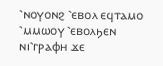⳿ⲛⲟⲩⲟⲛϩ ⳿ⲉⲃⲟⲗ ⲉϥⲧⲁⲙⲟ ⳿ⲙⲙⲱⲟⲩ ⳿ⲉⲃⲟⲗϧⲉⲛ ⲛⲓ⳿ⲅⲣⲁⲫⲏ ϫⲉ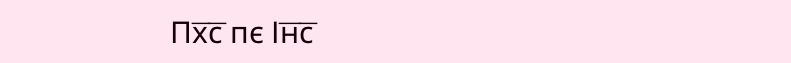Ⲡⲭ̅ⲥ̅ ⲡⲉ Ⲓⲏ̅ⲥ̅